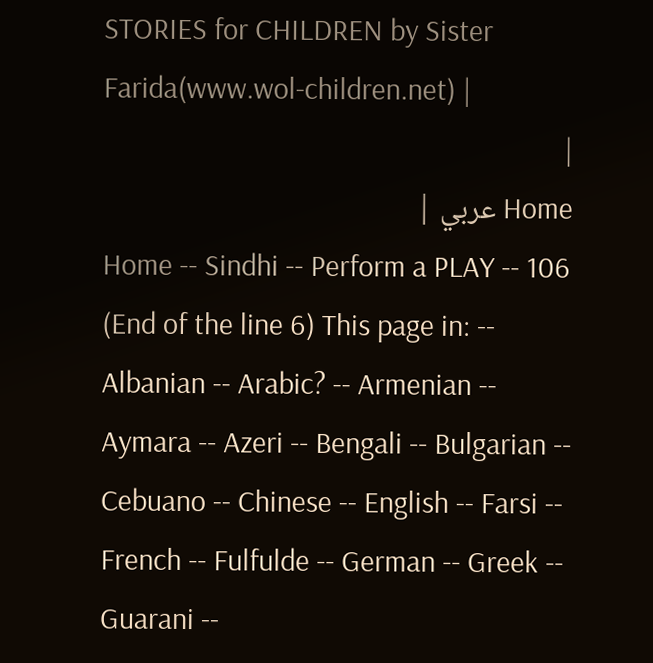STORIES for CHILDREN by Sister Farida(www.wol-children.net) |
|
Home عربي |
Home -- Sindhi -- Perform a PLAY -- 106 (End of the line 6) This page in: -- Albanian -- Arabic? -- Armenian -- Aymara -- Azeri -- Bengali -- Bulgarian -- Cebuano -- Chinese -- English -- Farsi -- French -- Fulfulde -- German -- Greek -- Guarani --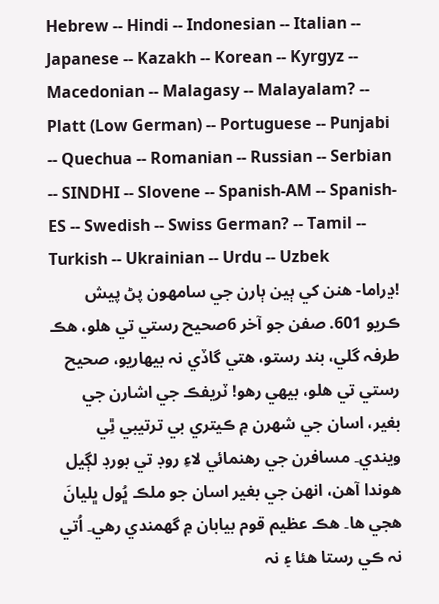Hebrew -- Hindi -- Indonesian -- Italian -- Japanese -- Kazakh -- Korean -- Kyrgyz -- Macedonian -- Malagasy -- Malayalam? -- Platt (Low German) -- Portuguese -- Punjabi -- Quechua -- Romanian -- Russian -- Serbian -- SINDHI -- Slovene -- Spanish-AM -- Spanish-ES -- Swedish -- Swiss German? -- Tamil -- Turkish -- Ukrainian -- Urdu -- Uzbek
!ڍراما- هنن کي ٻين ٻارن جي سامهون پڻ پيش ڪريو 601. صفن جو آخر 6صحیح رستي تي ھلو، ھڪ طرفہ گلي، بند رستو، هتي گاڏي نہ بيهاريو، صحیح رستي تي ھلو، بيهي رهو! ٽريفڪ جي اشارن جي بغير، اسان جي شهرن ۾ ڪيتري بي ترتيبي ٿِي ويندي۔ مسافرن جي رهنمائي لاءِ روڊ تي بورڊ لڳيل هوندا آهن، انهن جي بغير اسان جو ملڪ ڀُول ڀليانَ هجي ها۔ ھڪ عظيم قوم بيابان ۾ گھمندي رهي۔ اُتي نہ ڪي رستا هئا ۽ نہ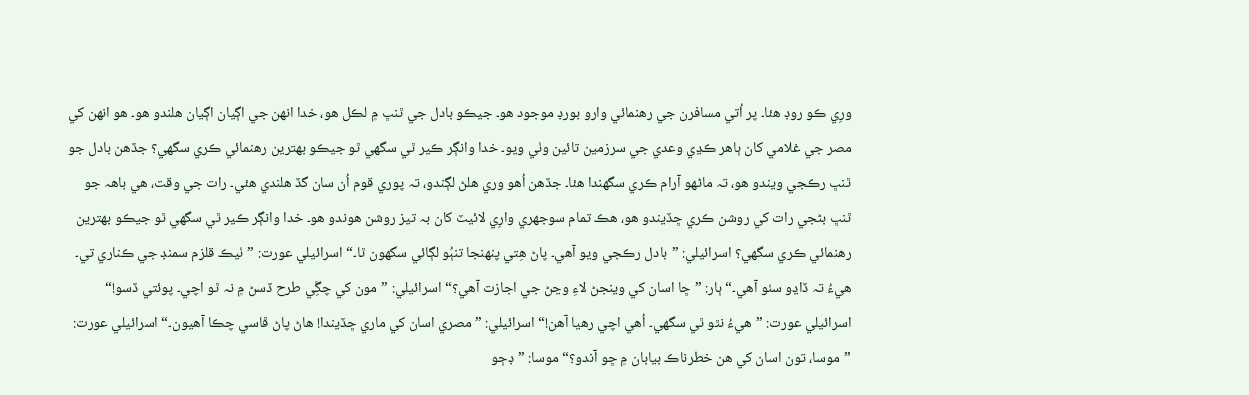ورِي ڪو روڊ هئا۔ پر اُتي مسافرن جي رهنمائي وارو بورڊ موجود هو۔ جيڪو بادل جي ٿنڀ ۾ لڪل هو، خدا انهن جي اڳيان اڳيان هلندو هو۔ ھو انهن کي مصر جي غلامي کان ٻاهر ڪڍي وعدي جي سرزمين تائين وٺي ويو۔ خدا وانڳر ڪير ٿي سگھي ٿو جيڪو بهترين رهنمائي ڪري سگھي؟ جڏهن بادل جو ٿنڀ رڪجي ويندو هو، تہ ماڻهو آرام ڪري سگھندا هئا۔ جڏهن اُهو وري هلڻ لڳندو، تہ پوري قوم اُن سان گڏ هلندي هئي۔ رات جي وقت، هي باهہ جو ٿنڀ بڻجي رات کي روشن ڪري ڇڏيندو هو، ھڪ تمام سوجھري وارِي لائيٽ کان بہ تيز روشن هوندو هو۔ خدا وانڳر ڪير ٿي سگھي ٿو جيڪو بهترين رهنمائي ڪري سگھي؟ اسرائيلي: ”بادل رڪجي ويو آهي۔ پاڻ هِتي پنهنجا تنٻُو لڳائي سگھون ٿا۔“ اسرائيلي عورت: ”ٺيڪ قلزم سمنڊ جي ڪناري تي۔ هيءُ تہ ڏاڍو سٺو آهي۔“ ٻار: ”ڇا اسان کي وينجڻ لاءِ وڃڻ جي اجازت آهي؟“ اسرائيلي: ”مون کي چڱِي طرح ڏسڻ ۾ نہ ٿو اچي۔ پوئتي ڏسو!“ اسرائيلي عورت: ”هيءُ نٿو ٿي سگھي۔ اُهي اچي رهيا آهن!“ اسرائيلي: ”مصري اسان کي ماري ڇڏيندا! هاڻ پاڻ ڦاسي چڪا آهيون۔“ اسرائيلي عورت: ”موسا، تون اسان کي هن خطرناڪ بيابان ۾ ڇو آندو؟“ موسا: ”ڊڄو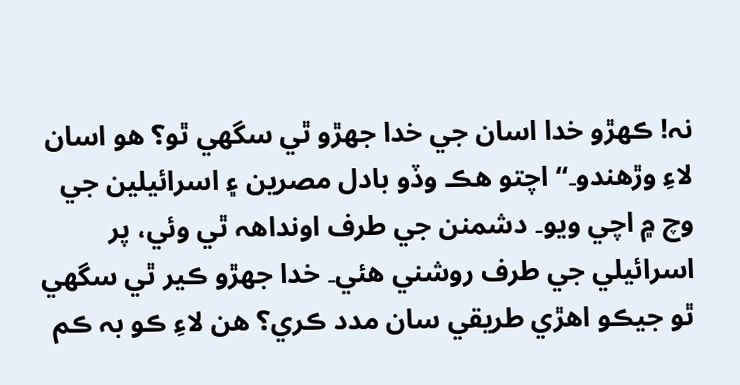نہ! ڪهڙو خدا اسان جي خدا جھڙو ٿي سگھي ٿو؟ هو اسان لاءِ وڙهندو۔“ اچتو هڪ وڏو بادل مصرين ۽ اسرائيلين جي وچ ۾ اچي ويو۔ دشمنن جي طرف اونداهہ ٿي وئي، پر اسرائيلي جي طرف روشني هئي۔ خدا جھڙو ڪير ٿي سگھي ٿو جيڪو اهڙي طريقي سان مدد ڪري؟ هن لاءِ ڪو بہ ڪم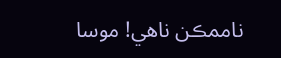ناممڪن ناهي! موسا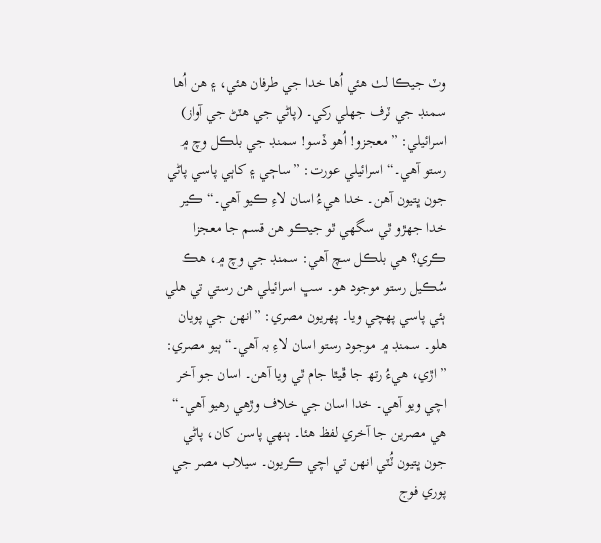وٽ جيڪا لٺ هئي اُها خدا جي طرفان هئي، ۽ هن اُها سمنڊ جي ٽرف جھلي رکي۔ (پاڻي جي هٽڻ جي آواز) اسرائيلي: ”معجزو! اُهو ڏسو! سمنڊ جي بلڪل وچ ۾ رستو آهي۔“ اسرائيلي عورت: ”ساڄي ۽ کاٻي پاسي پاڻي جون ڀتيون آهن۔ خدا هيءُ اسان لاءِ ڪيو آهي۔“ ڪير خدا جھڙو ٿي سگھي ٿو جيڪو هن قسم جا معجزا ڪري؟ هي بلڪل سچ آهي: سمنڊ جي وچ ۾، هڪ سُڪيل رستو موجود هو۔ سڀ اسرائيلي هن رستي تي هلي ٻئي پاسي پهچي ويا۔ پهريون مصري: ”انهن جي پويان هلو۔ سمنڊ ۾ موجود رستو اسان لاءِ بہ آهي۔“ ٻيو مصري: ”اڙي، هيءُ رتھ جا ڦيٿا جام ٿي ويا آهن۔ اسان جو آخر اچي ويو آهي۔ خدا اسان جي خلاف وڙهي رهيو آهي۔“ هي مصرين جا آخري لفظ هئا۔ ٻنهي پاسن کان، پاڻي جون ڀتيون ٽُٽي انهن تي اچي ڪريون۔ سيلاب مصر جي پوري فوج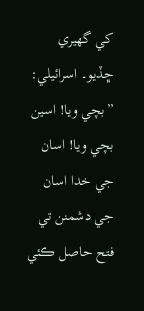کي گھيري ڇڏيو۔ اسرائيلي: ”بچي ويا! اسين بچي ويا! اسان جي خدا اسان جي دشمنن تي فتح حاصل ڪئي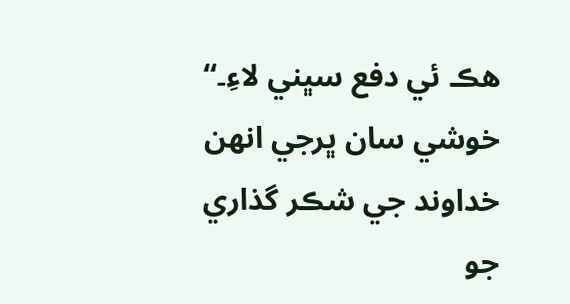هڪ ئي دفع سڀني لاءِ۔“ خوشي سان ڀرجي انهن خداوند جي شڪر گذاري جو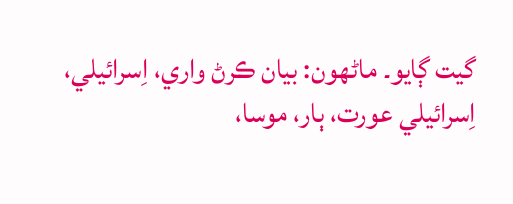گيت ڳايو۔ ماڻهون: بيان ڪرڻ واري، اِسرائيلي، اِسرائيلي عورت، ٻار، موسا،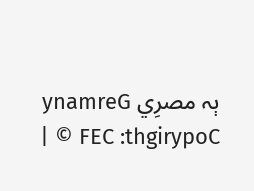ٻہ مصرِي ynamreG FEC :thgirypoC © |